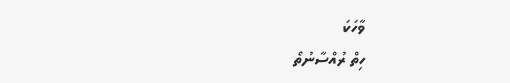ވާހަކަ
ހިތް ރުއްސާނުތޯ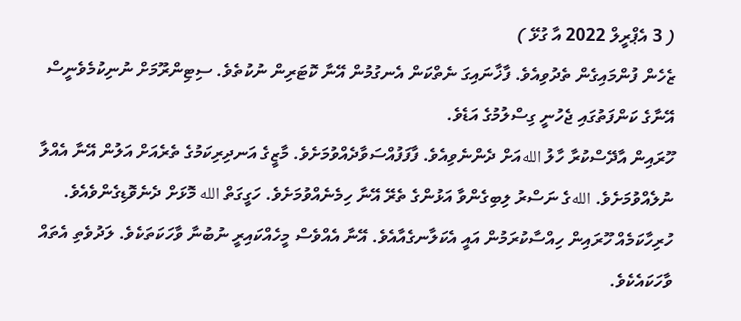( 3 އެޕްރީލް 2022 އާ ގުޅޭ )
ޒެހެން ފުންމައިގެން ތެދުވިއެވެ. ފާޚާނައިގަ ނެތްކަން އެނގުމުން އޭނާ ކޮޓަރިން ނުކުތެވެ. ސިޓިންރޫމަށް ނުނިކުމެވެނީސް އޭނާގެ ކަންފަތުގައި ޖެހުނީ ގިސްލުމުގެ އަޑެވެ.
ހޫރައިން އާދޭސްކުރާ ހާލު اللهއަށް ދެންނެވިއެވެ. ފާފަފުއްސަވާދެއްވުމަށެވެ. މާޒީގެ އަނދިރިކަމުގެ ތެރެއަށް އަލުން އޭނާ އެއްލާ ނުލެއްވުމަށެވެ. اللهގެ ނަސްރު ލިބިގެންވާ އަޅުންގެ ތެރޭ އޭނާ ހިމެނެއްވުމަށެވެ. ހަގީގަތް الله މޮޅަށް ދެނެވޮޑިގެންވެއެވެ. ހުރިހާކަމެއް ހޫރައިން ހިއްސާކުރަމުން އައީ އެކަލާނގެއާއެވެ. އޭނާ އެއްވެސް މީހެއްކައިރީ ނުބުނާ ވާހަކަތަކެވެ. ލަދުވެތި އެތައް ވާހަކައެކެވެ.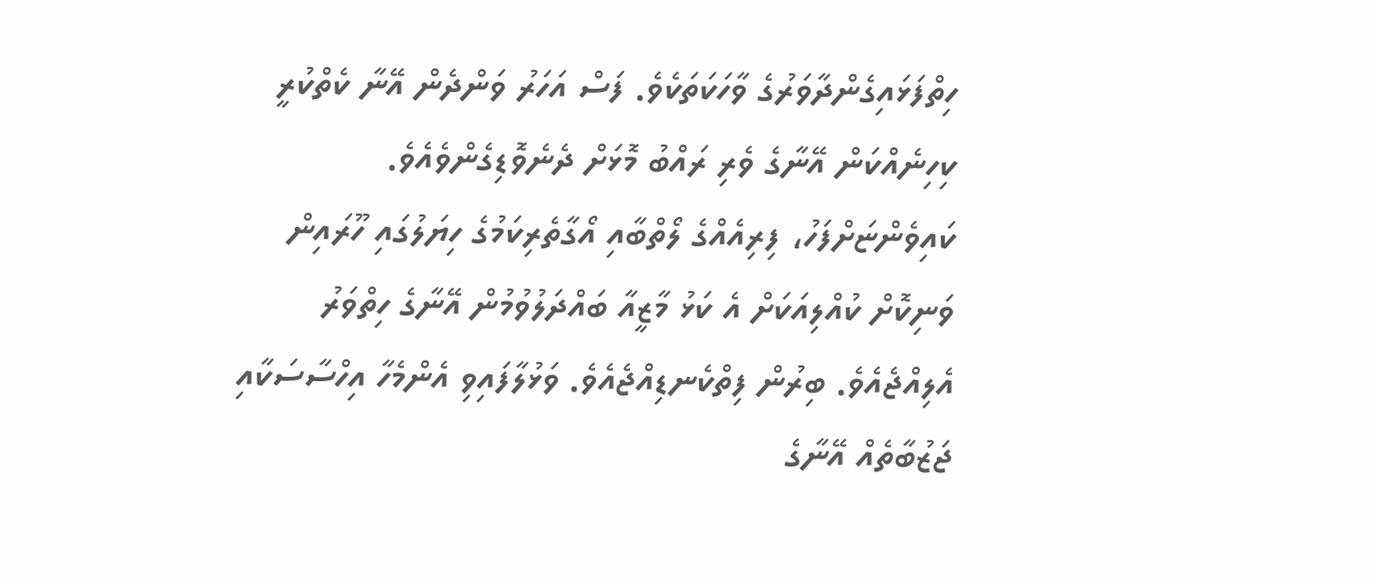ހިތްފަޅައިގެންދާވަރުގެ ވާހަކަތަކެވެ. ފަސް އަހަރު ވަންދެން އޭނާ ކެތްކުރީ ކިހިނެއްކަން އޭނާގެ ވެރި ރައްބު މޮޅަށް ދެނެވޮޑިގެންވެއެވެ. ކައިވެންޏަށްފަހު، ފިރިއެއްގެ ލޯތްބާއި އޯގާތެރިކަމުގެ ހިޔަލުގައި ހޫރައިން ވަނިކޮށް ކުއްލިއަކަށް އެ ކަޅު މާޒީއާ ބައްދަލުވުމުން އޭނާގެ ހިތްވަރު އެލިއްޖެއެވެ. ބިރުން ފިތްކެނޑިއްޖެއެވެ. ވަޅުލާފައިވި އެންމެހާ އިހްސާސަކާއި ޖަޒުބާތެއް އޭނާގެ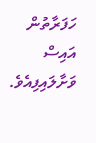ހަފަރާތުން އައިސް ވަށާލައިފިއެވެ.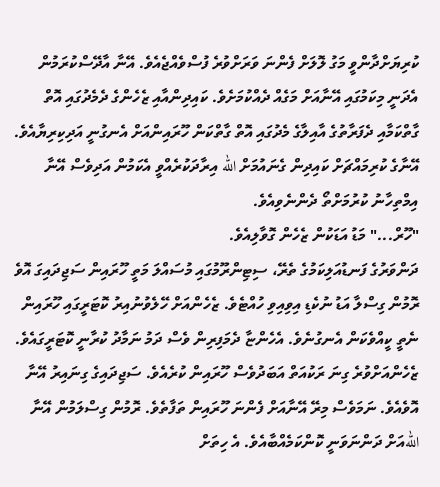ކުރިޔަށްދާންވީ މަގު ލޮލަށް ފެންނަ ވަރަށްވުރެ ފުސްވެއްޖެއެވެ. އޭނާ އާދޭސްކުރަމުން އެދަނީ މިކަމުގައި އޭނާއަށް މަގެއް ދެއްކުމަށެވެ. ކައިދިންއާއި ޒެހެންގެ ދެމެދުގައި އޮތް ގާތްކަމާއި ދެފަރާތުގެ އާއިލާގެ މެދުގައި އޮތް ގާތްކަން ހޫރައިންއަށް އެނގުނީ އަދިކިރިޔާއެވެ. އޭނާގެ ކުރިމައްޗަށް ކައިދިން ގެނައުމަށް الله އިރާދަކުރެއްވީ އެކަމުން އަދިވެސް އޭނާ އިމްތިހާނު ކުރުމަށްތޯ ދެންނެވިއެވެ.
"ހޫރް..." މަޑު އަޑަކުން ޒެހެން ގޮވާލިއެވެ.
ދަންވަރުގެ ފަނޑުއަލިކަމުގެ ތެރޭ، ސިޓިންރޫމުގައި މުސައްލަ މަތީ ހޫރައިން ސަޖިދައިގަ އޮވެ ރޮމުން ގިސްލާ އަޑު ނުކެޑި އިވިއިވި ހުއްޓެވެ. ޒެހެންއަށް ހޭލެވުނުއިރު ކޮޓަރީގައި ހޫރައިން ނެތީ ކީއްވެކަން އެނގުނެވެ. އެހެންޏާ ދެމަފިރިން ވެސް ދަމު ނަމާދު ކުރާނީ ކޮޓަރީގައެވެ. ޒެހެންއަށްވުރެ ގިނަ ރަކުއަތް އަބަދުވެސް ހޫރައިން ކުރެއެވެ. ސަޖިދައިގެ ގިނައިރު އޭނާ އޮވެއެވެ. ނަމަވެސް މިރޭ އޭނާއަށް ފެންނަ ހޫރައިން ތަފާތެވެ. ރޮމުން ގިސްލަމުން އޭނާ اللهއަށް ދަންނަވަނީ ކޮންކަމެއްބާއެވެ. އެ ހިތަށް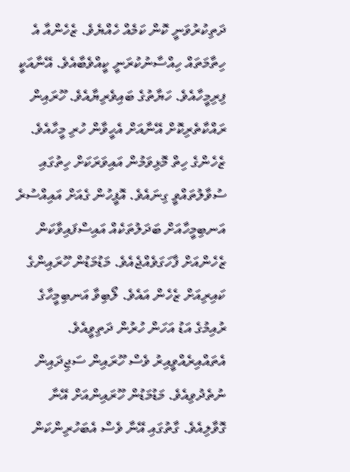ދަތިކުރުވަނީ ކޮން ކަމެއް ހެއްޔެވެ. ޒެހެންއާ އެ ހިތާމަތައް ހިއްސާނުކުރަނީ ކީއްވެބާއެވެ. އޭނާއަކީ ފިރިމީހާއެވެ. ހަޔާތުގެ ބައިވެރިޔާއެވެ. ހޫރައިން ރައްކާތެރިކޮށް އޭނާއަށް އެހީވާން ހުރި މީހާއެވެ. ޒެހެންގެ ހިތް މޮޅިވަމުން އައިވަރަކަށް ހިތުގައި ސުވާލުތައްވީ ގިނައެވެ. އޮފީހުން ގެއަށް އައިއްސުރެ އަނބިމީހާއަށް ބަދަލުތަކެއް އައިސްފައިވާކަން ޒެހެންއަށް ފާހަގަވެއްޖެއެވެ. މަޑުމަޑުން ހޫރައިންގެ ކައިރިއަށް ޒެހެން އައެވެ. ލޯބިވާ އަނބިމީހާގެ ރުއިމުގެ އަޑު އަހަން ހުރުން ދަތިވީއެވެ. އެތައްއިރެއްވީއިރު ވެސް ހޫރައިން ސަޖިދައިން ނުތެދުވިއެވެ. މަޑުމަޑުން ހޫރައިންއަށް އޭނާ ގޮވާލިއެވެ. ގާތުގައި އޭނާ ވެސް އެބަހުރިންކަން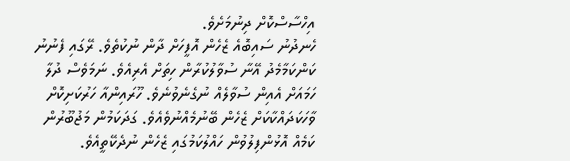އިހްސާސްކޮށް ދިނުމަށެވެ.
ހެނދުނު ސައިބޮއެ ޒެހެން އޮފީހަށް ދާން ނުކުތެވެ. ރޭގައި ފެނުނު ކަންކަމާމެދު އޭނާ ސުވާލުކުރާން ހިތަށް އެރިއެވެ. ނަމަވެސް ދުލާ ހަމައަށް އެއިން ސުވާލެއް ނުގެނެވުނެވެ. ހޫރައިންއާ ހަރުކަށިކޮށް ވާހަކަދައްކާކަށް ޒެހެން ބޭނުމެއްނުވެއެވެ. ގަދަކަމުން މަޖުބޫރުން ކަމެއް އޮޅުންފިލުވުން ހައްލުކަމުގައި ޒެހެން ނުދެކޭތީއެވެ.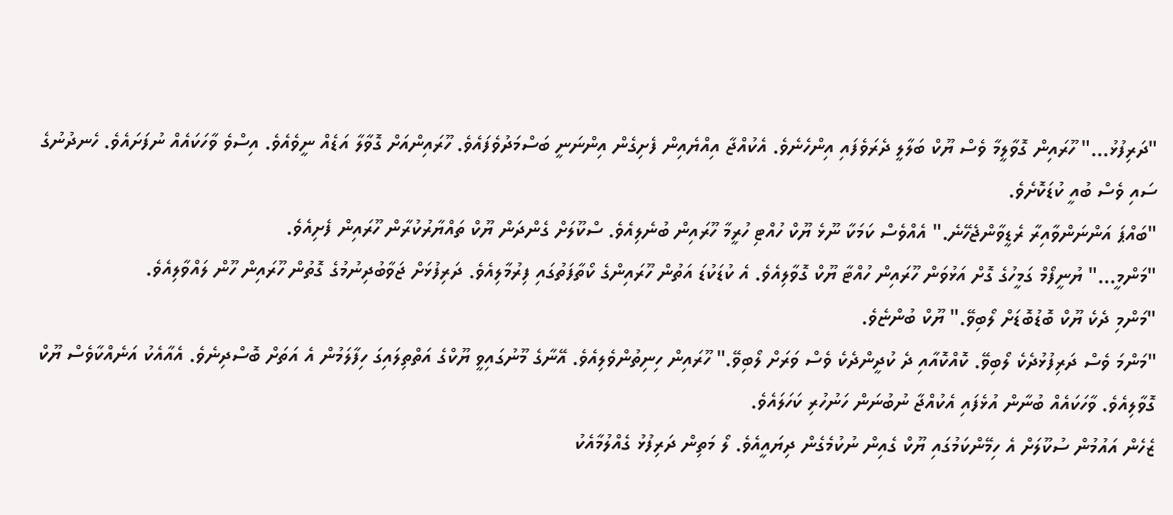"ދަރިފުޅު..." ހޫރައިން ގޮވާލީމާ ވެސް ޔޫކް ބަލާލީ ދެރަވެފައި އިންހެނެވެ. އެކުއްޖާ އިއްޔެއިން ފެށިގެން އިންނަނީ ބަސްމަދުވެފައެވެ. ހޫރައިންއަށް ގޮވާލާ އަޑެއް ނީވެއެވެ. އިސްވެ ވާހަކައެއް ނުފަށައެވެ. ހެނދުނުގެ ސައި ވެސް ބުއީ ކުޑަކޮށެވެ.
"ބައްޕަ އަންނަންވާއިރާ ރެޑީވާންޖެހޭނެ." އެއްވެސް ކަމަކާ ނޫޅެ ޔޫކް ހުއްޓި ހުރީމާ ހޫރައިން ބުނެލިއެވެ. ސްކޫލަށް ގެންދަން ޔޫކް ތައްޔާރުކުރާން ހޫރައިން ފެށިއެވެ.
"މަންމީ..." ޔުނީފޯމް ގަމީހުގެ ގޮށް އަޅުވަން ހޫރައިން ހުއްޓާ ޔޫކް ގޮވާލިއެވެ. އެ ކުޑަކުޑަ އަތުން ހޫރައިންގެ ކޯތާފަތުގައި ފިރުމާލިއެވެ. ދަރިފުޅަށް ޖަވާބުދިނުމުގެ ގޮތުން ހޫރައިން ހޫން ލައްވާލިއެވެ.
"މަންމި ދެކެ ޔޫކް ބޮޑުބޮޑަށް ލޯބިވޭ." ޔޫކް ބުންޏެވެ.
"މަންމަ ވެސް ދަރިފުޅުދެކެ ލޯބިވޭ. ކޮއްކޮއާއި ދެ ކުދީންދެކެ ވެސް ވަރަށް ލޯބިވޭ." ހޫރައިން ހިނިތުންވެލިއެވެ. އޭނާގެ މޫނުގައިވީ ޔޫކްގެ އަތްތިލައިގަ ހިފާލަމުން އެ އަތަށް ބޮސްދިނެވެ. އެއާއެކު އަނެއްކާވެސް ޔޫކް ގޮވާލިއެވެ. ވާހަކައެއް ބުނާން އުޅެފައި އެކުއްޖާ ނުބުނަން ހަނުހުރި ކަހަލައެވެ.
ޒެހެން އައުމުން ސުކޫލަށް އެ ހިމޭންކަމުގައި ޔޫކް ގެއިން ނުކުމެގެން ދިޔައީއެވެ. ލޯ މަތިން ދަރިފުޅު ގެއްލުމާއެކު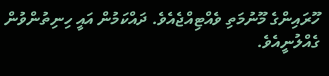ހޫރައިންގެ މޫނުމަތި ވެއްޓިއްޖެއެވެ. ދައްކަމުން އައީ ހިނިތުންވުން ގެއްލުނީއެވެ.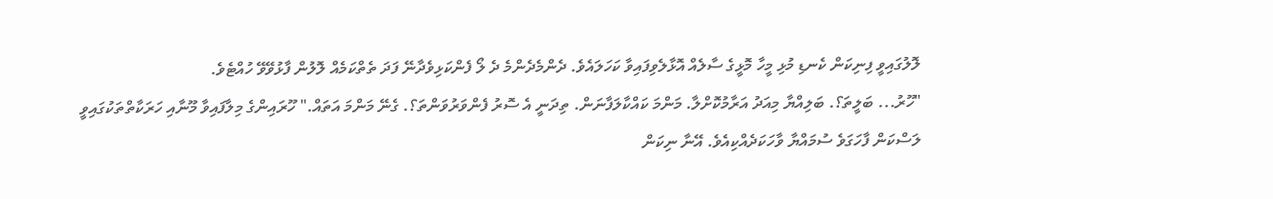ލޮލުގައިވީ ފިނިކަން ކެނޑި މުޅި މީހާ މޮޅީގެ ސާލެއް އޮޅާލެވިފައިވާ ކަހަލައެވެ. ދެންމެދެންމެ ދެ ލޯ ފެންކަޅިވެދާނޭ ފަދަ ތެތްކަމެއް ލޮލުން ފާޅުވޭވޭ ހުއްޓެވެ.
"ހޫރު... ބަލީތަ؟. ބަލިއްޔާ މިއަދު އަރާމުކޮށްލާ. މަންމަ ކައްކާލަފާނަން. ތިދަނީ އެ ސޮރު ފެންވަރުވަންތަ؟. ގެނޭ މަންމަ އަތައް." ހޫރައިންގެ މިލާފައިވާ މޫނާއި ހަރަކާތްތަކުގައިވީ ލަސްކަން ފާހަގަވެ ސުމައްޔާ ވާހަކަދެއްކިއެވެ. އޭނާ ނިކަން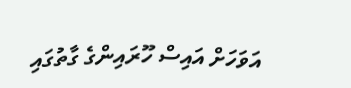އަވަހަށް އައިސް ހޫރައިންގެ ގާތުގައި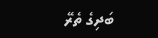ބަދިގެ ތެރޭ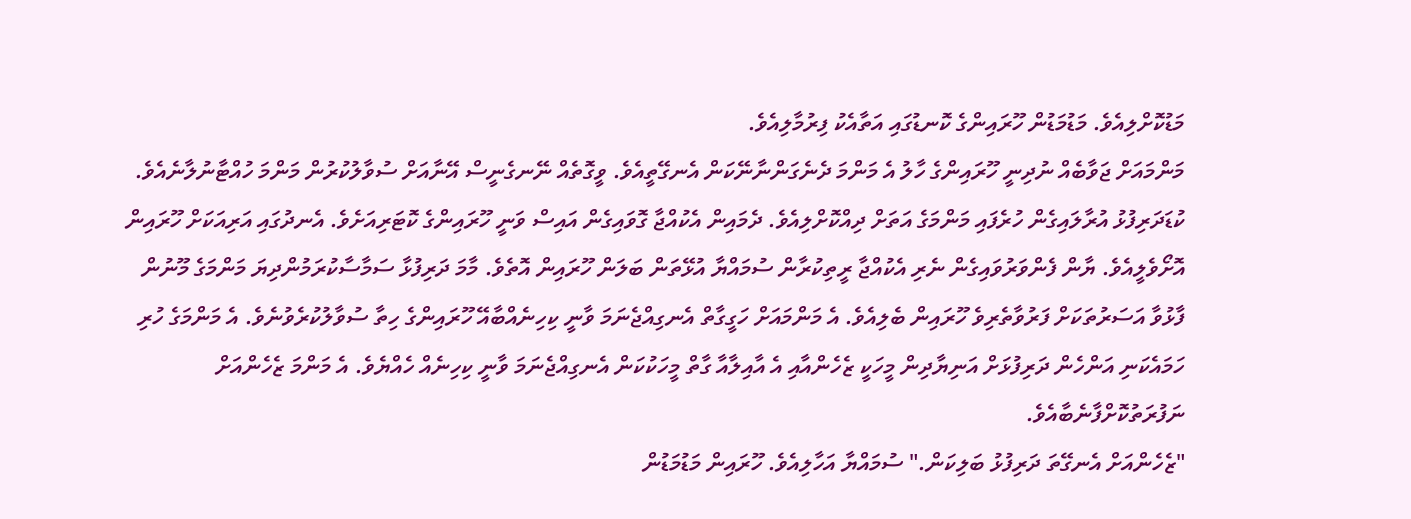މަޑުކޮށްލިއެވެ. މަޑުމަޑުން ހޫރައިންގެ ކޮނޑުގައި އަތާއެކު ފިރުމާލިއެވެ.
މަންމައަށް ޖަވާބެއް ނުދިނީ ހޫރައިންގެ ހާލު އެ މަންމަ ދެނެގަންނާނޭކަން އެނގޭތީއެވެ. ވީގޮތެއް ނޭނގެނީސް އޭނާއަށް ސުވާލުކުރުން މަންމަ ހުއްޓާނުލާނެއެވެ. ކުޑަދަރިފުޅު އުރާލައިގެން ހުރެފައި މަންމަގެ އަތަށް ދިއްކޮށްލިއެވެ. ދެމައިން އެކުއްޖާ ގޮވައިގެން އައިސް ވަނީ ހޫރައިންގެ ކޮޓަރިއަށެވެ. އެނދުގައި އަރިއަކަށް ހޫރައިން އޮށޯވެލީއެވެ. ޔާން ފެންވަރުވައިގެން ނެރި އެކުއްޖާ ރީތިކުރާން ސުމައްޔާ އުޅޭތަން ބަލަން ހޫރައިން އޮތެވެ. މާމަ ދަރިފުޅާ ސަމާސާކުރަމުންދިޔަ މަންމަގެ މޫނުން ފާޅުވާ އަސަރުތަކަށް ފަރުވާތެރިވެ ހޫރައިން ބެލިއެވެ. އެ މަންމައަށް ހަގީގާތް އެނގިއްޖެނަމަ ވާނީ ކިހިނެއްބާއޭ ހޫރައިންގެ ހިތާ ސުވާލުކުރެވުނެވެ. އެ މަންމަގެ ހުރި ހަމައެކަނި އަންހެން ދަރިފުޅަށް އަނިޔާދިން މީހަކީ ޒެހެންއާއި އެ އާއިލާއާ ގާތް މީހަކުކަން އެނގިއްޖެނަމަ ވާނީ ކިހިނެއް ހެއްޔެވެ. އެ މަންމަ ޒެހެންއަށް ނަފުރަތުކޮށްފާނެބާއެވެ.
"ޒެހެންއަށް އެނގޭތަ ދަރިފުޅު ބަލިކަން." ސުމައްޔާ އަހާލިއެވެ. ހޫރައިން މަޑުމަޑުން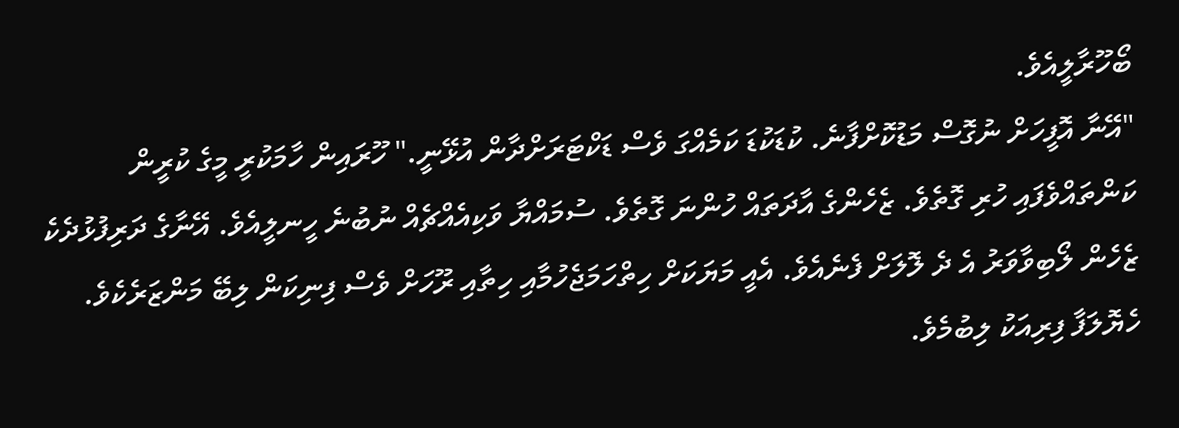ބޯހޫރާލީއެވެ.
"އޭނާ އޮފީހަށް ނުގޮސް މަޑުކޮށްފާނެ. ކުޑަކުޑަ ކަމެއްގަ ވެސް ޑަކްޓަރަށްދާން އުޅޭނީ." ހޫރައިން ހާމަކުރީ މީގެ ކުރީން ކަންތައްވެފައި ހުރި ގޮތެވެ. ޒެހެންގެ އާދަތައް ހުންނަ ގޮތެވެ. ސުމައްޔާ ވަކިއެއްޗެއް ނުބުނެ ހީނލީއެވެ. އޭނާގެ ދަރިފުޅުދެކެ ޒެހެން ލޯބިވާވަރު އެ ދެ ލޮލަށް ފެނެއެވެ. އެއީ މަޔަކަށް ހިތްހަމަޖެހުމާއި ހިތާއި ރޫހަށް ވެސް ފިނިކަން ލިބޭ މަންޒަރެކެވެ. ހެޔޮލަފާ ފިރިއަކު ލިބުމެވެ.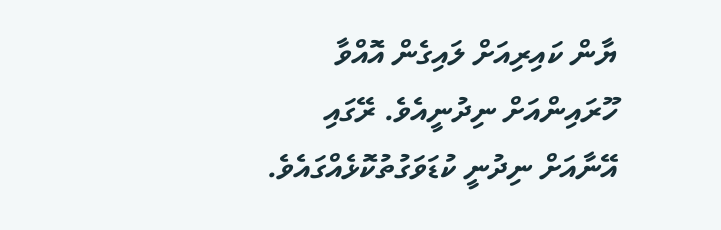ޔާން ކައިރިއަށް ލައިގެން އޮއްވާ ހޫރައިންއަށް ނިދުނީއެވެ. ރޭގައި އޭނާއަށް ނިދުނީ ކުޑަވަގުތުކޮޅެއްގައެވެ.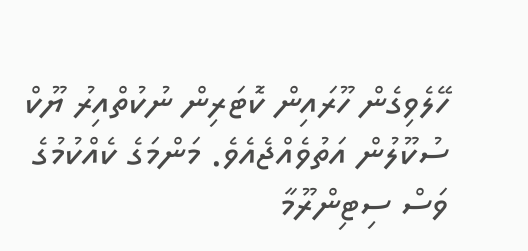ހޭލެވިގެން ހޫރައިން ކޮޓަރިން ނުކުތްއިރު ޔޫކް ސުކޫލުން އަތުވެއްޖެއެވެ. މަންމަގެ ކެއްކުމުގެ ވަސް ސިޓިންރޫމާ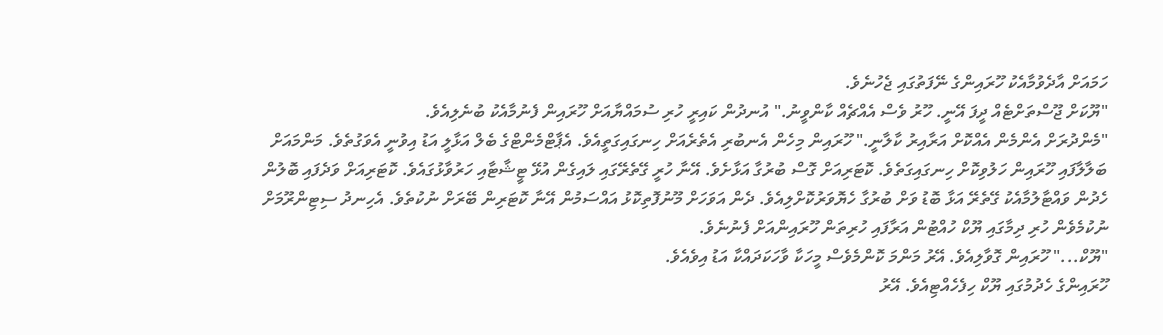ހަމައަށް އާދެވުމާއެކު ހޫރައިންގެ ނޭފަތުގައި ޖެހުނެވެ.
"ޔޫކަށް ޖޫސްތަށްޓެއް ދީފަ އޭނީ. ހޫރު ވެސް އެއްޗެއް ކާންވީނު." އުނދުން ކައިރީ ހުރި ސުމައްޔާއަށް ހޫރައިން ފެނުމާއެކު ބުނެލިއެވެ.
"މެންދުރަށް އެންމެން އެއްކޮށް އަރާއިރު ކާލާނީ." ހޫރައިން މިހެން އެނބުރި އެތެރެއަށް ހިނގައިގަތީއެވެ. އެޕާޓްމެންޓްގެ ބެލް އަޅާލީ އަޑު އިވުނީ އެވަގުތެވެ. މަންމައަށް ބަލާލާފައި ހޫރައިން ހަލުވިކޮށް ހިނގައިގަތެވެ. ކޮޓަރިއަށް ގޮސް ބުރުގާ އަޅާށެވެ. އޭނާ ހުރީ ގޭތެރޭގައި ލައިގެން އުޅޭ ޓީޝާޓާއި ހަރުވާޅުގައެވެ. ކޮޓަރިއަށް ވަދެފައި ބޮލުން ހެދުން ވައްޓާލުމާއެކު ގޭތެރޭ އަޅާ ބޮޑު ވަށް ބުރުގާ ހެޔޮވަރުކޮށްލިއެވެ. ދެން އަވަހަށް މޫނުފޮތިކޮޅު އައްސަމުން އޭނާ ކޮޓަރިން ބޭރަށް ނުކުތެވެ. އެހިނދު ސިޓިންރޫމަށް ނުކުމެވެން ހުރި ދިމާގައި ޔޫކް ހުއްޓުން އަރާފައި ހުރިތަން ހޫރައިންއަށް ފެނުނެވެ.
"ޔޫކް..." ހޫރައިން ގޮވާލިއެވެ. އޭރު މަންމަ ކޮންމެވެސް މީހަކާ ވާހަކަދައްކާ އަޑު އިވެއެވެ.
ހޫރައިންގެ ހެދުމުގައި ޔޫކް ހިފެހެއްޓިއެވެ. އޭރު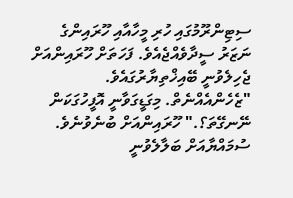ސިޓިންރޫމުގައި ހުރި މީހާއާއި ހޫރައިންގެ ނަޒަރު ސީދާވެއްޖެއެވެ. ފަހަތަށް ހޫރައިންއަށް ޖެހިލެވުނީ ބޭއިޚްތިޔާރުގައެވެ.
"ޒެހެންއެއްނެތް. މިގަޑީގަވާނީ އޮފީހުގަކަން ނޭނގޭތަ؟." ހޫރައިންއަށް ބުނެވުނެވެ. ސުމައްޔާއަށް ބަލާލެވުނީ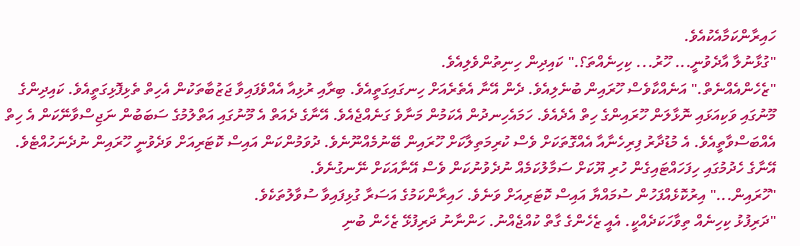ހައިރާންކަމާއެކުއެވެ.
"ގުޅާނުލާ އާދެވުނީ... ހޫރު... ކިހިނެއްތަ؟." ކައިދިން ހިނިތުންވެލިއެވެ.
"ޒެހެންއެއްނެތް." އަނެއްކާވެސް ހޫރައިން ބުނެލިއެވެ. ދެން އޭނާ އެތެރެއަށް ހިނގައިގަތީއެވެ. ބިރާއި ރުޅިއާ އެއްވެފައިވާ ޖަޒުބާތަކުން އެހިތް ތެޅިފޮޅިގަތީއެވެ. ކައިދިންގެ މޫނުގައި ވަކިއަޅައި ނޮޅާލަން ހޫރައިންގެ ހިތް އެދެއެވެ. ހަމައެހިނދުން އެކަމުން މަނާވެ ގަނެއްޖެއެވެ. އޭނާގެ ދެއަތް އެ މޫނުގައި އަތްލުމުގެ ސަބަބުން ނަޖިސްވާނޭކަން އެ ހިތް އެއްބަސްވާތީއެވެ. އެ މުޑުދާރު ފިރިހެނާއާ އެއްގޮތަކަށް ވެސް ކުރިމަތިލާކަށް ހޫރައިން ބޭނުމެއްނޫނެވެ. ދުވަމުންކަން އައިސް ކޮޓަރިއަށް ވަދެވުނީ ހޫރައިން ނުދެނަހުއްޓެވެ. އޭނާގެ ހެދުމުގައި ހިފަހައްޓައިގެން ހުރި ޔޫކަށް ސަމާލުކަމެއް ނުދެވުނުކަން ވެސް އޭނާއަކަށް ނޭނގުނެވެ.
"ހޫރައިން..." އިރުކޮޅެއްފަހުން ސުމައްޔާ އައިސް ކޮޓަރިއަށް ވަނެވެ. ހައިރާންކަމުގެ އަސަރާ ގުޅިފައިވާ ސުވާލުތަކެވެ.
"ދަރިފުޅު ކިހިނެއް ތިވާހަކަދެއްކީ. އެއީ ޒެހެންގެ ގާތް ކުއްޖެއްނު. ހަންނާނު ދަރިފުޅޭ ޒެހެން ބުނި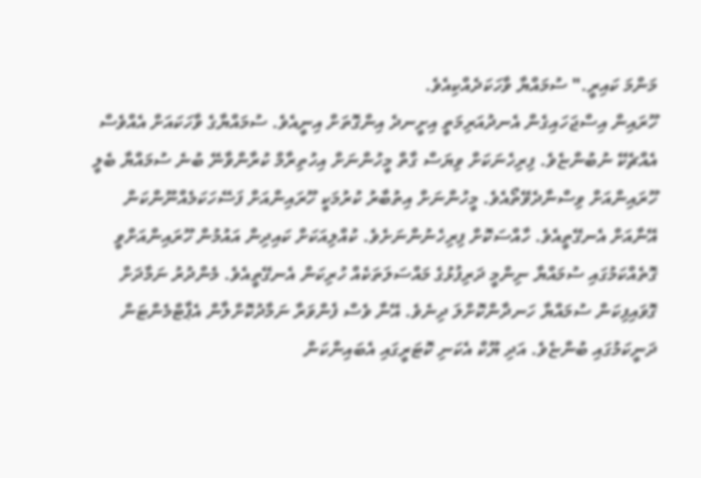މަންމަ ކައިރީ." ސުމައްޔާ ވާހަކަދެއްކިއެވެ.
ހޫރައިން އިސްޖަހައިގެން އެނދުއަރިމަތީ އިށީނދެ އިންގޮތަށް އިނީއެވެ. ސުމައްޔާގެ ވާހަކައަށް އެއްވެސް އެއްޗެކޭ ނުބުންޏެވެ. ފިރިހެނަކަށް ވިޔަސް ގާތް މީހުންނަށް އިހުތިރާމް ކުރާންވާނޭ ބުނެ ސުމައްޔާ ބެލީ ހޫރައިންއަށް ވިސްނާދެވޭތޯއެވެ. މީހުންނަށް އިތުބާރު ކުރުމަކީ ހޫރައިންއަށް ފަސޭހަކަމެއްނޫންކަން އޭނާއަށް އެނގޭތީއެވެ. ހާއްސަކޮށް ފިރިހެނުންނަށެވެ. ކުއްލިއަކަށް ކައިދިން އައުމުން ހޫރައިންއަށްވީ ގޮތެއްކަމުގައި ސުމައްޔާ ނިންމީ ދަރިފުޅުގެ މައްސަލަތަކެއް ހުރިކަން އެނގޭތީއެވެ. މެންދުރު ނަމާދަށް ގޮވައިފިކަން ސުމައްޔާ ހަނދާންކޮށްލަ ދިނެވެ. އޭނާ ވެސް ފެންވަރާ ނަމާދުކޮށްލާން އެޕާޓްމެންޓަން ދަނީކަމުގައި ބުންޏެވެ. އަދި ޔޫކް އެކަނި ކޮޓަރީގައި އެބައިންކަން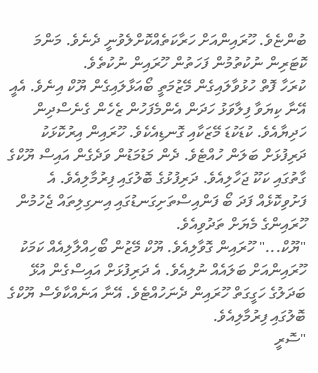ބުންޏެވެ. ހޫރައިންއަށް ހަރާކަތެއްކޮށްލެވުނީ ދެނެވެ. މަންމަ ކޮޓަރިން ނުކުތުމުން ފަހަތުން ހޫރައިން ނުކުތެވެ.
ކުރަހާ ފޮތް ހުޅުވާލައިގެން މޭޒުމަތީ ބޯއަޅާލައިގެން ޔޫކް އިނެވެ. އެއީ އޭނާ ކިޔަވާ ފިލާވަޅު ހަދަން އެންމެފަހުން ޒެހެން ގެނެސްދިން ހަދިޔާއެވެ. ކުޑަކުޑަ މޭޒަކާއި ގޮނޑިއެކެވެ. ހޫރައިން އިރުކޮޅަކު ދަރިފުޅަށް ބަލަން ހުއްޓެވެ. ދެން މަޑުމަޑުން ވަދެގެން އައިސް ޔޫކްގެ ގާތުގައި ކަކޫ ޖަހާލިއެވެ. ދަރިފުޅުގެ ބޮލުގައި ފިރުމާލިއެވެ. އެ ފަށުވިކޮޅެއް ފަދަ ބޯ ފަންއިސްތަށިގަނޑުގައި އިނގިލިތައް ޖެހުމުން ހޫރައިންގެ މެޔަށް ތަދުވިއެވެ.
"ޔޫކް..." ހޫރައިން ގޮވާލިއެވެ. ޔޫކް މޭޒުން ބޯހިއްލާލިއެއް ކަމަކު ހޫރައިންއަށް ބަލައެއް ނުލިއެވެ. އެ ދަރިފުޅަށް އައިސްގެން އުޅޭ ބަދަލުގެ ހަގީގަތް ހޫރައިން ދެނަހުއްޓެވެ. އޭނާ އަނެއްކާވެސް ޔޫކްގެ ބޮލުގައި ފިރުމާލިއެވެ.
"ސޮރީ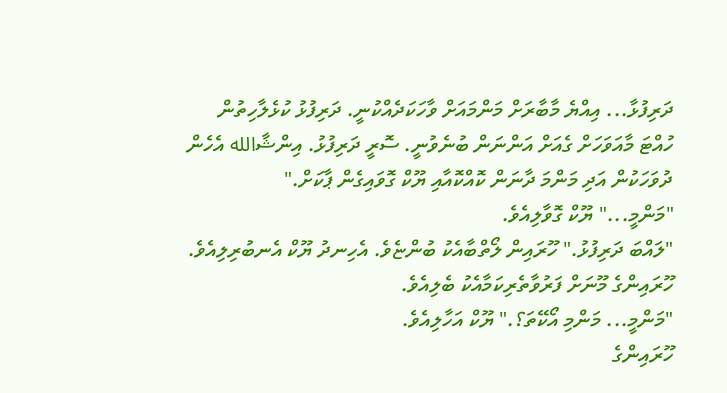ދަރިފުޅާ... އިއްޔެ މާބާރަށް މަންމައަށް ވާހަކަދެއްކުނީ. ދަރިފުޅު ކުޅެލާހިތުން ހުއްޓަ މާއަވަހަށް ގެއަށް އަންނަން ބުނެވުނީ. ސޮރީ ދަރިފުޅު. އިންޝާالله އެހެން ދުވަހަކުން އަދި މަންމަ ދާނަން ކޮއްކޮއާއި ޔޫކް ގޮވައިގެން ޕާކަށް."
"މަންމީ..." ޔޫކް ގޮވާލިއެވެ.
"ލައްބަ ދަރިފުޅު." ހޫރައިން ލޯތްބާއެކު ބުންޏެވެ. އެހިނދު ޔޫކް އެނބުރިލިއެވެ. ހޫރައިންގެ މޫނަށް ފަރުވާތެރިކަމާއެކު ބެލިއެވެ.
"މަންމީ... މަންމި އޯކޭތަ؟." ޔޫކް އަހާލިއެވެ.
ހޫރައިންގެ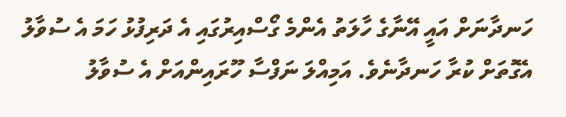ހަނދާނަށް އައީ އޭނާގެ ހާލަތު އެންމެ ގޯސްއިރުގައި އެ ދަރިފުޅު ހަމަ އެ ސުވާލު އެގޮތަށް ކުރާ ހަނދާނެވެ. އަމިއްލަ ނަފްސާ ހޫރައިންއަށް އެ ސުވާލު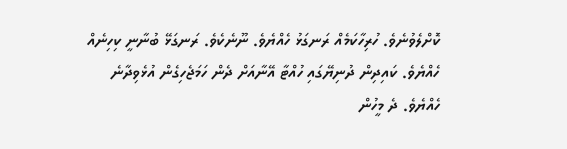ކޮށްލެވުނެވެ. ހުރިހާކަމެއް ރަނގަޅު ހެއްޔެވެ. ނޫނެކެވެ. ރަނގަޅޭ ބުނާނީ ކިހިނެއް ހެއްޔެވެ. ކައިދިން ދުނިޔޭގައި ހުއްޓާ އޭނާއަށް ދެން ހަމަޖެހިގެން އުޅެވިދާނެ ހެއްޔެވެ. ދެ މީހުން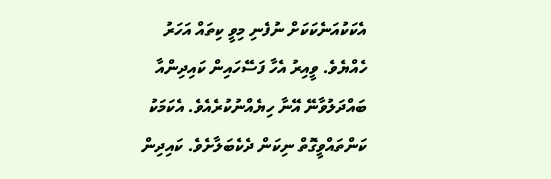އެކަކުއަނެކަކަށް ނުފެނި މިވީ ކިތައް އަހަރު ހެއްޔެވެ. ވީއިރު އެހާ ފަސޭހައިން ކައިދިންއާ ބައްދަލުވާނޭ އޭނާ ހިޔެއްނުކުރެއެވެ. އެކަމަކު ކަންތައްވީގޮތް ނިކަން ދެކެބަލާށެވެ. ކައިދިން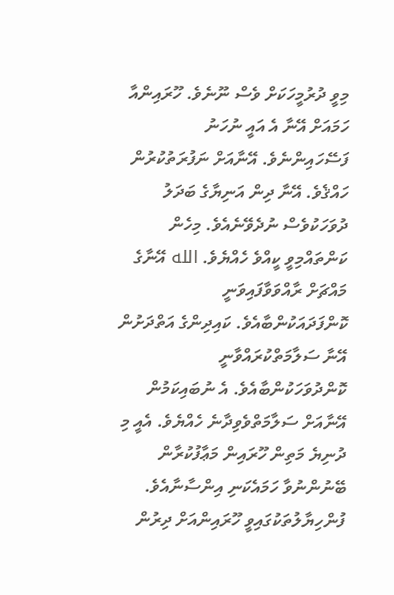މިވީ ދުރުމީހަކަށް ވެސް ނޫނެވެ. ހޫރައިންއާ ހަމައަށް އޭނާ އެ އައީ ނުހަނު ފަސޭހައިންނެވެ. އޭނާއަށް ނަފުރަތުކުރުން ހައްޤެވެ. އޭނާ ދިން އަނިޔާގެ ބަދަލު ދުވަހަކުވެސް ނުދެވޭނެއެވެ. މިހެން ކަންތައްމިވީ ކީއްވެ ހެއްޔެވެ. الله އޭނާގެ މައްޗަށް ރާއްވަވާފައިވަނީ ކޮންފަދައަކުންބާއެވެ. ކައިދިންގެ އަތްދަށުން އޭނާ ސަލާމަތްކުރައްވާނީ ކޮންދުވަހަކުންބާއެވެ. އެ ނުބައިކަމުން އޭނާއަށް ސަލާމަތްވެވިދާނެ ހެއްޔެވެ. އެއީ މި ދުނިޔެ މަތިން ހޫރައިން މަޢާފުކުރާން ބޭނުންނުވާ ހަމައެކަނި އިންސާނާއެވެ. ފުންހިޔާލުތަކުގައިވީ ހޫރައިންއަށް ދިރުން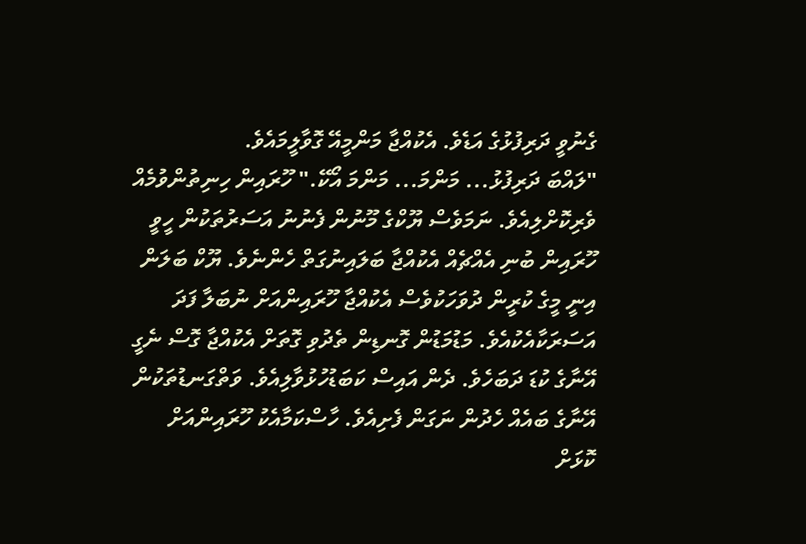ގެނުވީ ދަރިފުޅުގެ އަޑެވެ. އެކުއްޖާ މަންމީއޭ ގޮވާލީމައެވެ.
"ލައްބަ ދަރިފުޅު... މަންމަ... މަންމަ އޯކޭ." ހޫރައިން ހިނިތުންވުމެއް ވެރިކޮށްލިއެވެ. ނަމަވެސް ޔޫކްގެ މޫނުން ފެނުނު އަސަރުތަކުން ހީވީ ހޫރައިން ބުނި އެއްޗެއް އެކުއްޖާ ބަލައިނުގަތް ހެންނެވެ. ޔޫކް ބަލަން އިނީ މީގެ ކުރީން ދުވަހަކުވެސް އެކުއްޖާ ހޫރައިންއަށް ނުބަލާ ފަދަ އަސަރަކާއެކުއެވެ. މަޑުމަޑުން ގޮނޑިން ތެދުވި ގޮތަށް އެކުއްޖާ ގޮސް ނެގީ އޭނާގެ ކުޑަ ދަބަހެވެ. ދެން އައިސް ކަބަޑުހުޅުވާލިއެވެ. ވަތްގަނޑުތަކުން އޭނާގެ ބައެއް ހެދުން ނަގަން ފެށިއެވެ. ހާސްކަމާއެކު ހޫރައިންއަށް ކޮޅަށް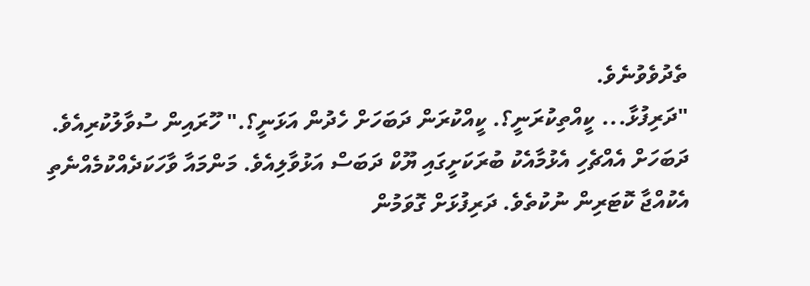ތެދުވެވުނެވެ.
"ދަރިފުޅާ... ކީއްތިކުރަނީ؟. ކީއްކުރަން ދަބަހަށް ހެދުން އަޅަނީ؟." ހޫރައިން ސުވާލުކުރިއެވެ.
ދަބަހަށް އެއްޗެހި އެޅުމާއެކު ބުރަކަށީގައި ޔޫކް ދަބަސް އަޅުވާލިއެވެ. މަންމައާ ވާހަކަދެއްކުމެއްނެތި އެކުއްޖާ ކޮޓަރިން ނުކުތެވެ. ދަރިފުޅަށް ގޮވަމުން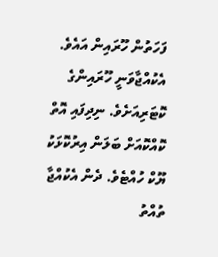ފަހަތުން ހޫރައިން އައެވެ. އެކުއްޖާވަނީ ހޫރައިންގެ ކޮޓަރިއަށެވެ. ނިދިފައި އޮތް ކޮއްކޮއަށް ބަލަން އިރުކޮޅަކު ޔޫކް ހުއްޓެވެ. ދެން އެކުއްޖާ ތުއްތު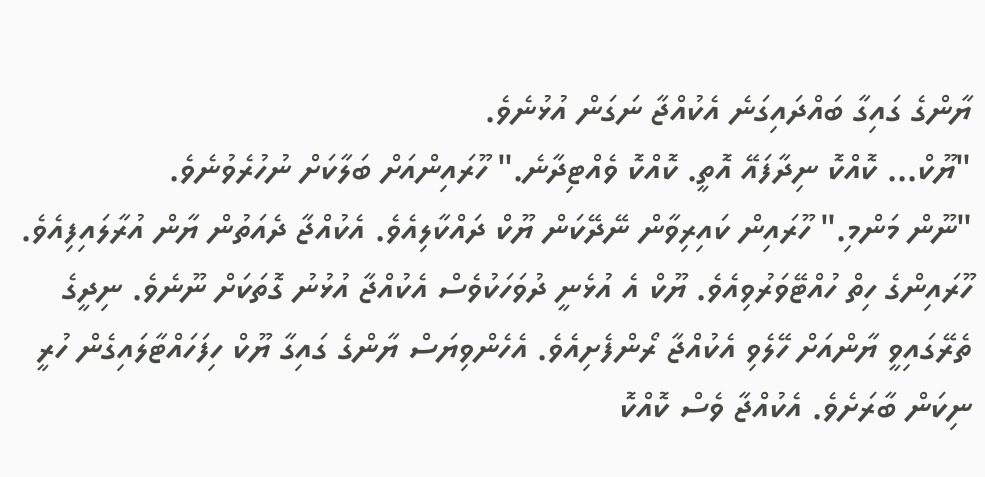ޔާންގެ ގައިގާ ބައްދައިގަނެ އެކުއްޖާ ނަގަން އުޅުނެވެ.
"ޔޫކް... ކޮއްކޮ ނިދާފައޭ އޮތީ. ކޮއްކޮ ވެއްޓިދާނެ." ހޫރައިންއަށް ބަލާކަށް ނުހުރެވުނެވެ.
"ނޫން މަންމި." ހޫރައިން ކައިރިވާން ނޭދޭކަން ޔޫކް ދައްކާލިއެވެ. އެކުއްޖާ ދެއަތުން ޔާން އުރާލައިފިއެވެ. ހޫރައިންގެ ހިތް ހުއްޓޭވަރުވިއެވެ. ޔޫކް އެ އުޅެނީ ދުވަހަކުވެސް އެކުއްޖާ އުޅުނު ގޮތަކަށް ނޫނެވެ. ނިދީގެ ތެރޭގައިވީ ޔާންއަށް ހޭލެވި އެކުއްޖާ ރޯންފެށިއެވެ. އެހެންވިޔަސް ޔާންގެ ގައިގާ ޔޫކް ހިފަހައްޓާލައިގެން ހުރީ ނިކަން ބާރަށެވެ. އެކުއްޖާ ވެސް ކޮއްކޮ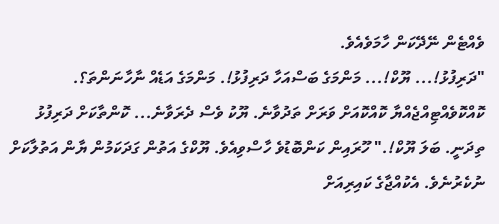ވެއްޓެން ނޭދޭކަން ހާމަވެއެވެ.
"ދަރިފުޅު!... ޔޫކް!... މަންމަގެ ބަސްއަހާ ދަރިފުޅު!. މަންމަގެ އަޑެއް ނާހާނަންތަ؟. ކޮއްކޮވެއްޓިއްޖެއްޔާ ކޮއްކޮއަށް ވަރަށް ތަދުވާނެ. ޔޫކު ވެސް ދެރަވާނެ... ކޮންތާކަށް ދަރިފުޅު ތިދަނީ. ބަލަ ޔޫކް!." ހޫރައިން ކަންބޮޑުވެ ހާސްވިއެވެ. ޔޫކްގެ އަތުން ގަދަކަމުން ޔާން އަތުލާކަށް ނުކެރުނެވެ. އެކުއްޖާގެ ކައިރިއަށް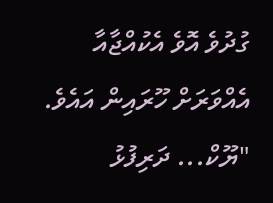ގުދުވެ އޮވެ އެކުއްޖާއާ އެއްވަރަށް ހޫރައިން އައެވެ.
"ޔޫކް... ދަރިފުޅު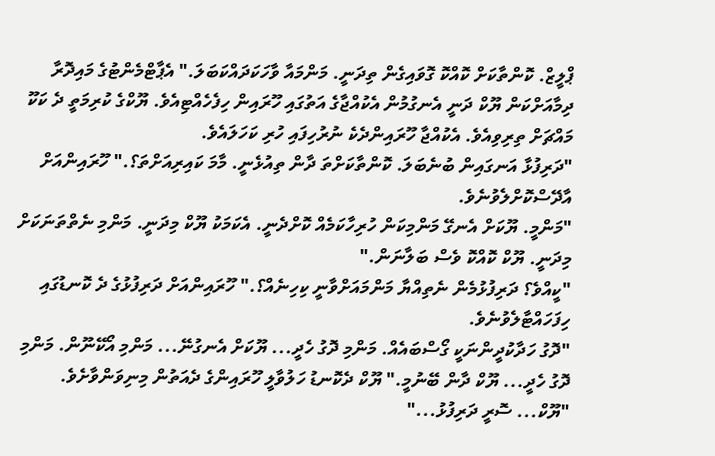ޕްލީޒް. ކޮންތާކަށް ކޮއްކޮ ގޮވައިގެން ތިދަނީ. މަންމައާ ވާހަކަދައްކަބަލަ." އެޕާޓްމެންޓުގެ މައިދޮރާ ދިމާއަށްކަން ޔޫކް ދަނީ އެނގުމުން އެކުއްޖާގެ އަތުގައި ހޫރައިން ހިފެހެއްޓިއެވެ. ޔޫކްގެ ކުރިމަތީ ދެ ކަކޫ މައްޗަށް ތިރިވިއެވެ. އެކުއްޖާ ހޫރައިންދެކެ ނުރުހިފައި ހުރި ކަހަލައެވެ.
"ދަރިފުޅާ އަނގައިން ބުނެބަލަ. ކޮންތާކަށްތަ ދާން ތިއުޅެނީ. މާމަ ކައިރިއަށްތަ؟." ހޫރައިންއަށް އާދޭސްކޮށްލެވުނެވެ.
"މަންމީ. ޔޫކަށް އެނގޭ މަންމިކަން ހުރިހާކަމެއް ކޮށްދެނީ. އެކަމަކު ޔޫކް މިދަނީ. މަންމި ނެތްތަނަކަށް މިދަނީ. ޔޫކް ކޮއްކޮ ވެސް ބަލާނަން."
"ކީއްވެ؟ ދަރިފުޅުމެން ނެތިއްޔާ މަންމައަށްވާނީ ކިހިނެއް؟." ހޫރައިންއަށް ދަރިފުޅުގެ ދެ ކޮނޑުގައި ހިފަހައްޓާލެވުނެވެ.
"ދޮގު ހަދާކުދީންނަކީ ގޯސްބައެއް. މަންމި ދޮގު ހެދީ... ޔޫކަށް އެނގުނޭ... މަންމި އޯކޭނޫން. މަންމި ދޮގު ހެދީ... ޔޫކް ދާން ބޭނުމީ." ޔޫކް ދެކޮނޑު ހަލުވާލީ ހޫރައިންގެ ދެއަތުން މިނިވަންވާށެވެ.
"ޔޫކް... ސޮރީ ދަރިފުޅު..."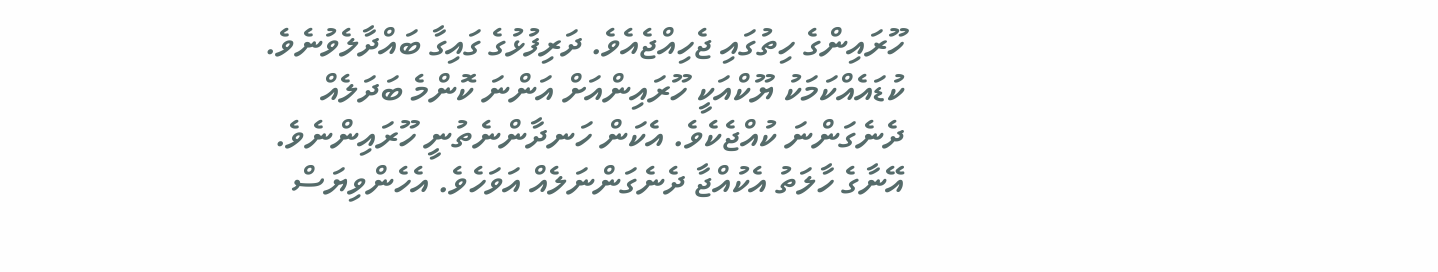ހޫރައިންގެ ހިތުގައި ޖެހިއްޖެއެވެ. ދަރިފުޅުގެ ގައިގާ ބައްދާލެވުނެވެ. ކުޑައެއްކަމަކު ޔޫކްއަކީ ހޫރައިންއަށް އަންނަ ކޮންމެ ބަދަލެއް ދެނެގަންނަ ކުއްޖެކެވެ. އެކަން ހަނދާންނެތުނީ ހޫރައިންނެވެ. އޭނާގެ ހާލަތު އެކުއްޖާ ދެނެގަންނަލެއް އަވަހެވެ. އެހެންވިޔަސް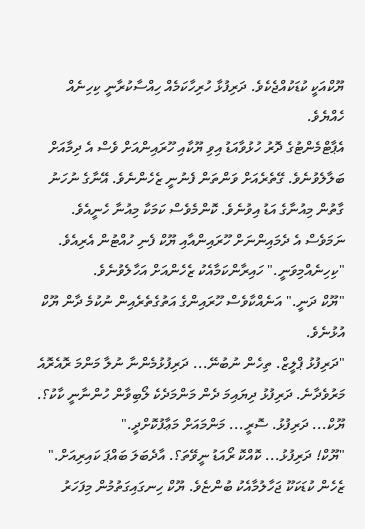ޔޫކްއަކީ ކުޑަކުއްޖެކެވެ. ދަރިފުޅާ ހުރިހާކަމެއް ހިއްސާކުރާނީ ކިހިނެއް ހެއްޔެވެ.
އެޕާޓްމެންޓުގެ ދޮރު ހުޅުވާއަޑު އިވި ޔޫކާއި ހޫރައިންއަށް ވެސް އެ ދިމާއަށް ބަލާލެވުނެވެ. ގޭތެރެއަށް ވަންތަން ފެނުނީ ޒެހެންނެވެ. އޭނާގެ ނުހަނު ގާތުން މިއުނާގެ އަޑު އިވުނެވެ. ކޮންމެވެސް ކަމަކާ މިއުނާ ހެނީއެވެ. ނަމަވެސް އެ ދެމައިންނަށް ހޫރައިންއާއި ޔޫކް ފެނި ހުއްޓުން އެރިއެވެ.
"ކިހިނެއްމިވަނީ." ހައިރާންކަމާއެކު ޒެހެންއަށް އަހާލެވުނެވެ.
"ޔޫކް ދަނީ." އަނެއްކާވެސް ހޫރައިންގެ އަތުގެތެރެއިން ނުކުމެ ދާން ޔޫކް އުޅުނެވެ.
"ދަރިފުޅު ޕްލީޒް. ތިހެން ނުބުނޭ... ދަރިފުޅުމެންނާ ނުލާ މަންމަ ރޮއެރޮއެ މަރުވެދާނެ. ދަރިފުޅު ދިޔައިމަ ދެން މަންމަދެކެ ލޯބިވާން ހުންނާނީ ކާކު؟. ޔޫކް... ދަރިފުޅު. ސޮރީ... މަންމައަށް މަޢާފުކޮށްދީ."
"ޔޫކް! ދަރިފުޅު... ކޮއްކޮ ރޯއަޑު ނީވޭތަ؟. އާދެބަލަ ބައްޕަ ކައިރިއަށް." ޒެހެން ކުޑަކަކޫ ޖަހާލުމާއެކު ބުންޏެވެ. ޔޫކް ހިނގައިގަތުމުން މިފަހަރު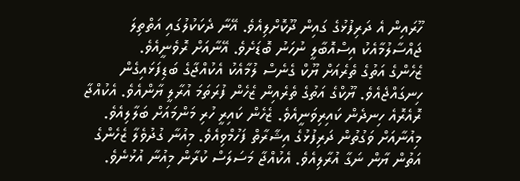ހޫރައިން އެ ދަރިފުޅުގެ ގައިން ދޫކޮށްލިއެވެ. އޭނާ ދެކަކުލުގައި އަތްތިލަ ޖައްސާލުމާއެކު އިސްއޮބާލީ ނުހަނު ބޮޑަށެވެ. އޭނާއަށް ރޮވެނީއެވެ.
ޒެހެންގެ އަތުގެ ތެރެއަށް ޔޫކް ގެނެސް ލުމާއެކު އެކުއްޖާގެ ބަޑިފަޅައިގެން ހިނގައްޖެއެވެ. ޔޫކްގެ އަތުގެ ތެރެއިން ޒެހެން ފުރަތަމަ އުރާލީ ޔާންއެވެ. އެކުއްޖާ ރޮއެރޮއެ ހިނދެން ކައިރިވަނީއެވެ. ޒެހެން ކައިރީ ހުރި މަންމައަށް ބަލާލިއެވެ. މިއުނާއަށް ވަގުތުން ދަރިފުޅުގެ އިޝާރާތް ފަހުމްވިއެވެ. މިއުނާ ގުދުވެލާ ޒެހެންގެ އަތުން ޔާން ނަގާ އުރާލިއެވެ. އެކުއްޖާ މަސަލަސް ކުރާން މިއުނާ އުޅުނެވެ.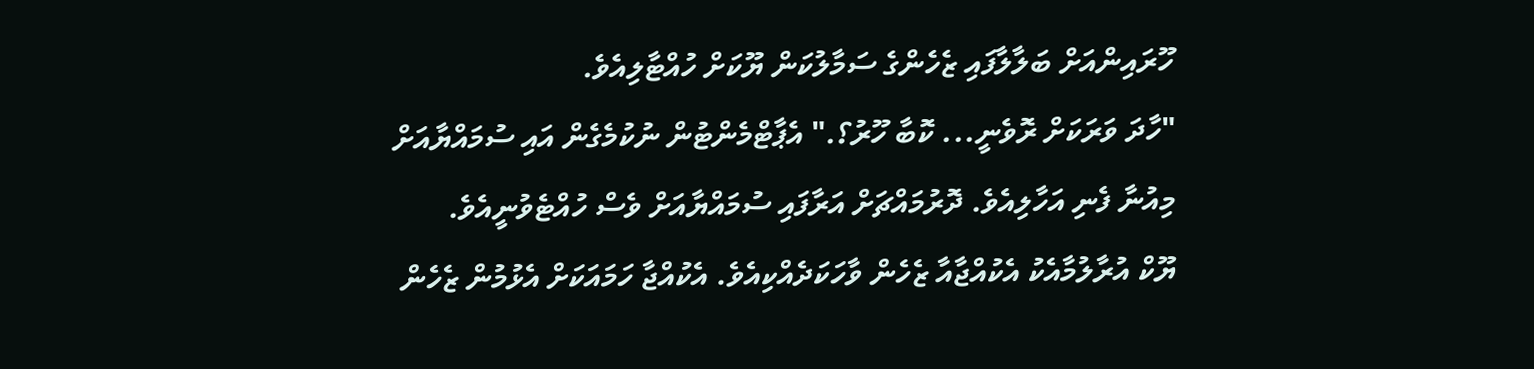ހޫރައިންއަށް ބަލާލާފައި ޒެހެންގެ ސަމާލުކަން ޔޫކަށް ހުއްޓާލިއެވެ.
"ހާދަ ވަރަކަށް ރޮވެނީ... ކޮބާ ހޫރު؟." އެޕާޓްމެންޓުން ނުކުމެގެން އައި ސުމައްޔާއަށް މިއުނާ ފެނި އަހާލިއެވެ. ދޮރުމައްޗަށް އަރާފައި ސުމައްޔާއަށް ވެސް ހުއްޓެވުނީއެވެ.
ޔޫކް އުރާލުމާއެކު އެކުއްޖާއާ ޒެހެން ވާހަކަދެއްކިއެވެ. އެކުއްޖާ ހަމައަކަށް އެޅުމުން ޒެހެން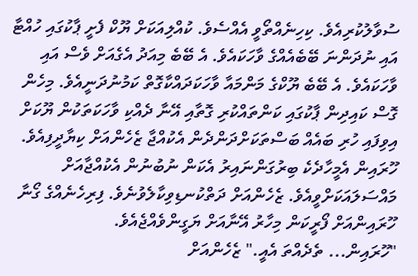ސުވާލުކުރިއެވެ. ކިހިނެއްތޯވީ އެއްސެވެ. ކުއްލިއަކަށް ޔޫކް ފެށީ ޕާކުގައި ހުއްޓާ އައި ނުދަންނަ ބޭބެއެއްގެ ވާހަކައެވެ. އެ ބޭބެ މިއަދު އެގެއަށް ވެސް އައި ވާހަކައެވެ. އެ ބޭބެ ޔޫކްގެ މަންމައާ ވާހަކަދައްކާގޮތް ކަމުނުދަނީއެވެ. މިހެން ގޮސް ކައިދިން ޕާކުގައި ކަންތައްކުރި ގޮތާއި އޭނާ ދެއްކި ވާހަކަތަކުން ޔޫކަށް އިވިފައި ހުރި ބައެއް ބަސްތަކަށްދަންދެން އެކުއްޖާ ޒެހެންއަށް ކިޔާދީފިއެވެ. ހޫރައިން އެމީހާދެކެ ބިރުގަންނައިރު އެކަން ނުބުނުން އެކުއްޖާއަށް މައްސަލައަކަށްވީއެވެ. ޒެހެންއަށް ދަތްކުނޑިވިކާލެވުނެވެ. ފިރިހެނެއްގެ ގޯނާ ހޫރައިންއަށް ފޯރީކަން މިހާރު އޭނާއަށް ޔަގީންވެއްޖެއެވެ.
"ހޫރައިން... ތެދެއްތަ އެއީ." ޒެހެންއަށް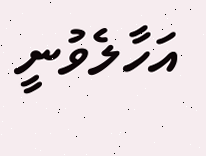އަހާލެވުނީ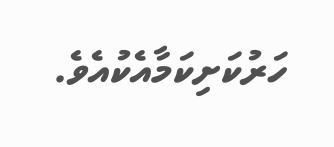ހަރުކަށިކަމާއެކުއެވެ.